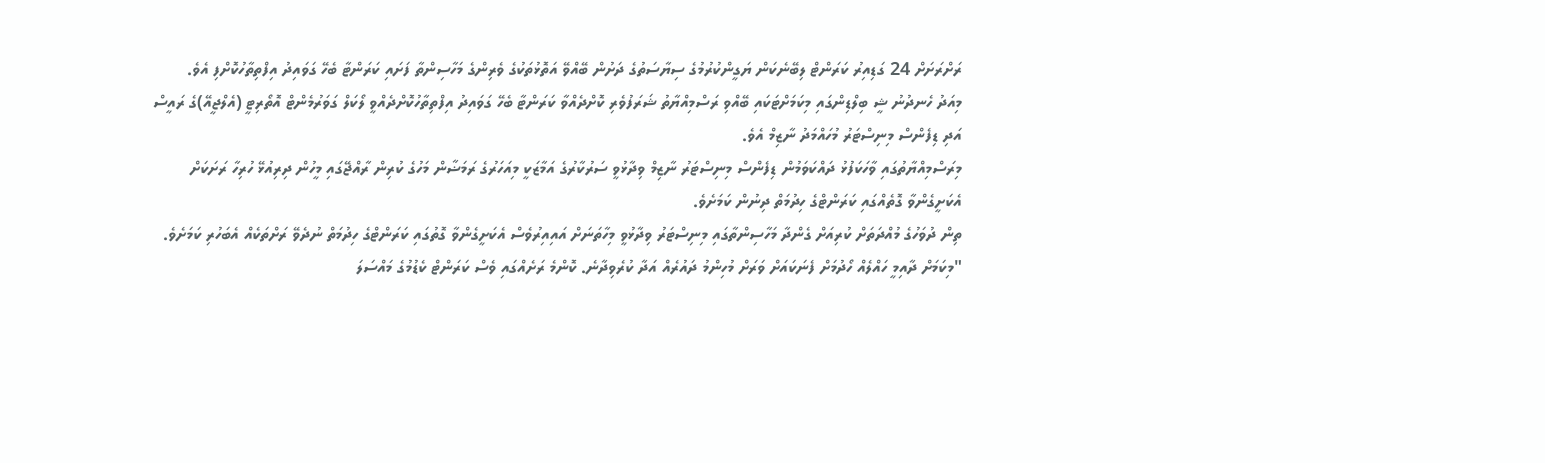ރަށްރަށަށް 24 ގަޑިއިރު ކަރަންޓް ލިބޭނެކަން ޔަގީންކުރުމުގެ ސިޔާސަތުގެ ދަށުން ބޭއްވޭ އަތޮޅުތަކުގެ ވެރިންގެ މަހާސިންތާ ފަށައި ކަރަންޓާ ބެހޭ ގަވައިދު އިފްތިތާހުކޮށްފި އެވެ.
މިއަދު ހެނދުނު ޝީ ބިލްޑިންގައި މިކަމަށްޓަކައި ބޭއްވި ރަސްމިއްޔާތު ޝަރަފުވެރި ކޮށްދެއްވާ ކަރަންޓާ ބެހޭ ގަވައިދު އިފްތިތާހުކޮށްދެއްވީ ލޯކަލް ގަވަރުމެންޓް އޮތޯރިޓީ (އެލްޖީއޭ)ގެ ރައީސް އަދި ޑިފެންސް މިނިސްޓަރު މުހައްމަދު ނާޒިމް އެވެ.
މިރަސްމިއްޔާތުގައި ވާހަކަފުޅު ދައްކަވަމުން ޑިފެންސް މިނިސްޓަރު ނާޒިމް ވިދާޅުވީ ސަރުކާރުގެ އަމާޒަކީ މިއަހަރުގެ ރަމަޟާން މަހުގެ ކުރިން ރާއްޖޭގައި މީހުން ދިރިއުޅޭ ހުރިހާ ރަށަކަށް އެކަށީގެންވާ ގޮތެއްގައި ކަރަންޓްގެ ހިދުމަތް ދިނުން ކަމަށެވެ.
ތިން ދުވަހުގެ މުއްދަތަށް ކުރިއަށް ގެންދާ މަހާސިންތާގައި މިނިސްޓަރު ވިދާޅުވީ މިހާތަނަށް އައިއިރުވެސް އެކަށީގެންވާ ގޮތުގައި ކަރަންޓްގެ ހިދުމަތް ނުދެވޭ ރަށްތަކެއް އެބަހުރި ކަމަށެވެ.
"މިކަމަށް ދާއިމީ ހައްލެއް ހޯދުމަށް ފެނަކައަށް ވަރަށް މުހިންމު ދައުރެއް އަދާ ކުރެވިދާނެ. ކޮންމެ ރަށެއްގައި ވެސް ކަރަންޓް ކެޑުމުގެ މައްސަލަ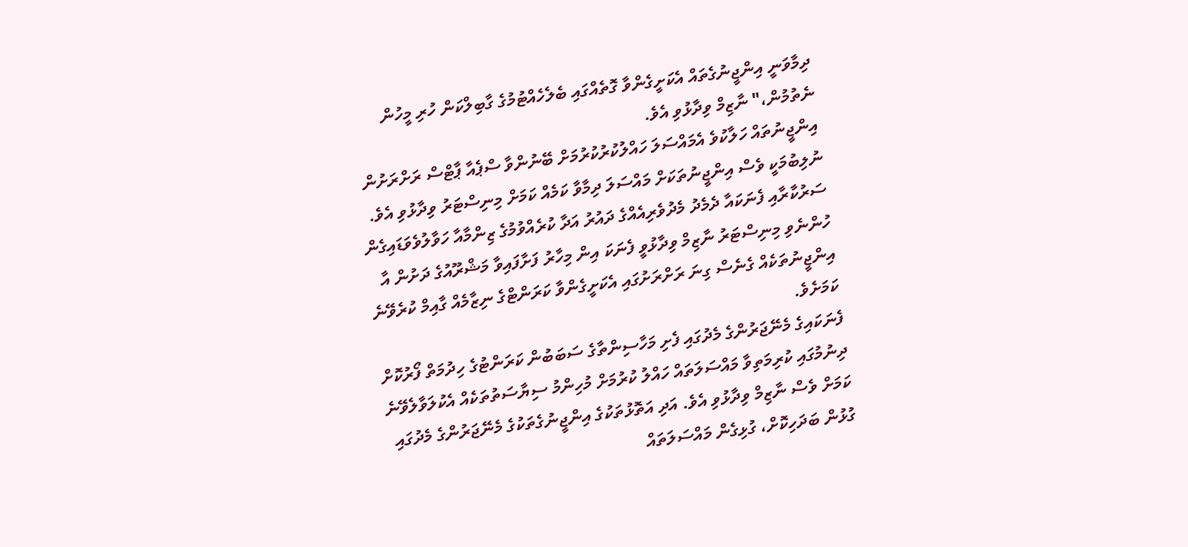ދިމާވަނީ އިންޖީނުގެތައް އެކަށީގެންވާ ގޮތެއްގައި ބެލެހެއްޓުމުގެ ގާބިލްކަން ހުރި މީހުން ނެތުމުން،" ނާޒިމް ވިދާޅުވި އެވެ.
އިންޖީނުތައް ހަލާކުވެ އެމައްސަލަ ހައްލުކުރުކުރުމަށް ބޭނުންވާ ސްޕެއާ ޕާޓްސް ރަށްރަށުން ނުލިބުމަކީ ވެސް އިންޖީނުތަކަށް މައްސަލަ ދިމާވާ ކަމެއް ކަމަށް މިނިސްޓަރު ވިދާޅުވި އެވެ.
ސަރުކާރާއި ފެނަކައާ ދެމެދު މެދުވެރިއެއްގެ ދައުރު އަދާ ކުރެއްވުމުގެ ޒިންމާއާ ހަވާލުވެވަޑައިގެން ހުންނެވި މިނިސްޓަރު ނާޒިމް ވިދާޅުވީ ފެނަކަ އިން މިހާރު ފަށާފައިވާ މަޝްރޫއުގެ ދަށުން އާ އިންޖީނުތަކެއް ގެނެސް ގިނަ ރަށްރަށުގައި އެކަށީގެންވާ ކަރަންޓްގެ ނިޒާމެއް ގާއިމް ކުރެވޭނެ ކަމަށެވެ.
ފެނަކައިގެ މެނޭޖަރުންގެ މެދުގައި ފެށި މަހާސިންތާގެ ސަބަބުން ކަރަންޓުގެ ހިދުމަތް ފޯރުކޮށް ދިނުމުގައި ކުރިމަތިވާ މައްސަލަތައް ހައްލު ކުރުމަށް މުހިންމު ސިޔާސަތުތަކެއް އެކުލަވާލެވޭނެ ކަމަށް ވެސް ނާޒިމް ވިދާޅުވި އެވެ. އަދި އަތޮޅުތަކުގެ އިންޖީނުގެތަކުގެ މެނޭޖަރުންގެ މެދުގައި ގުޅުން ބަދަހިކޮށް، ގުޅިގެން މައްސަލަތައް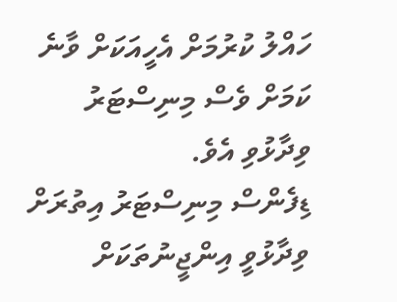ހައްލު ކުރުމަށް އެހީއަކަށް ވާނެ ކަމަށް ވެސް މިނިސްޓަރު ވިދާޅުވި އެވެ.
ޑިފެންސް މިނިސްޓަރު އިތުރަށް ވިދާޅުވީ އިންޖީނުތަކަށް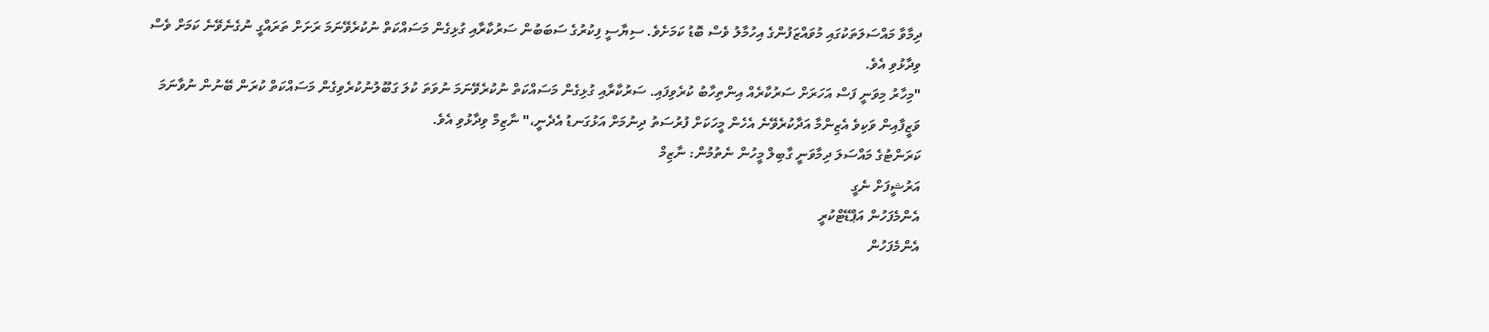ދިމާވާ މައްސަލަތަކުގައި މުވައްޒަފުންގެ އިހުމާލު ވެސް ބޮޑު ކަމަށެވެ. ސިޔާސީ ފިކުރުގެ ސަބަބުން ސަރުކާރާއި ގުޅިގެން މަސައްކަތް ނުކުރެވޭނަމަ ރަށަށް ތަރައްގީ ނުގެނެވޭނެ ކަމަށް ވެސް ވިދާޅުވި އެވެ.
"މިހާރު މިވަނީ ފަސް އަހަރަށް ސަރުކާރެއް އިންތިހާބު ކުރެވިފައި. ސަރުކާރާއި ގުޅިގެން މަސައްކަތް ނުކުރެވޭނަމަ ނުވަތަ ކުލަ ގަބޫލުނުކުރެވިގެން މަސައްކަތް ކުރަން ބޭނުން ނުވާނަމަ ވަޒީފާއިން ވަކިވެ އެޒިންމާ އަދާކުރެވޭނެ އެހެން މީހަކަށް ފުރުސަތު ދިނުމަށް އަޅުގަނޑު އެދެނީ،" ނާޒިމް ވިދާޅުވި އެވެ.
ކަރަންޓުގެ މައްސަލަ ދިމާވަނީ ގާބިލް މީހުން ނެތުމުން: ނާޒިމް
އަރުޝީފަށް ނެގީ
އެންމެފަހުން އަޕްޑޭޓްކުރީ
އެންމެފަހުން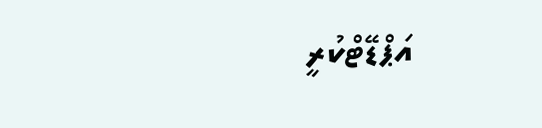އަޕްޑޭޓްކުރީ